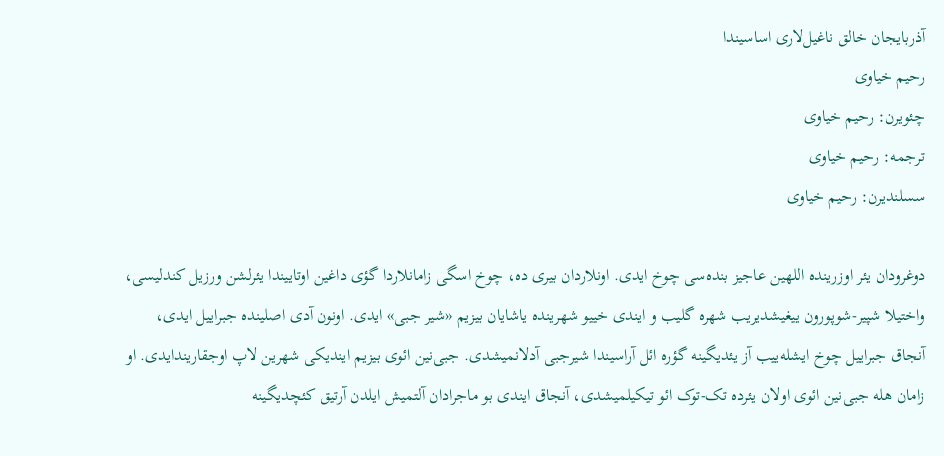آذربایجان خالق ناغیل‌لاری اساسیندا
رحیم خیاوی
چئویرن: رحیم خیاوی
ترجمه: رحیم خیاوی
سسلندیرن: رحیم خیاوی

دوغرودان یئر اوزرینده اللهین عاجیز بنده‌سی چوخ ایدی. اونلاردان بیری ده، چوخ اسگی زامانلاردا گؤی داغین اوتاییندا یئرلشن ورزیل کندلیسی، واختیلا شپیر-شوپورون ییغیشدیریب شهره گلیب و ایندی خییو شهرینده یاشایان بیزیم «شیر جبی» ایدی. اونون آدی اصلینده جبراییل ایدی، آنجاق جبراییل چوخ ایشله‌ییب آز یئدیگینه گؤره ائل آراسیندا شیرجبی آدلانمیشدی. جبی‌‌نین ائوی بیزیم ایندیکی شهرین لاپ اوجقاریندایدی. او زامان هله جبی‌‌نین ائوی اولان یئرده تک-توک ائو تیکیلمیشدی، آنجاق ایندی بو ماجرادان آلتمیش ایلدن آرتیق کئچدیگینه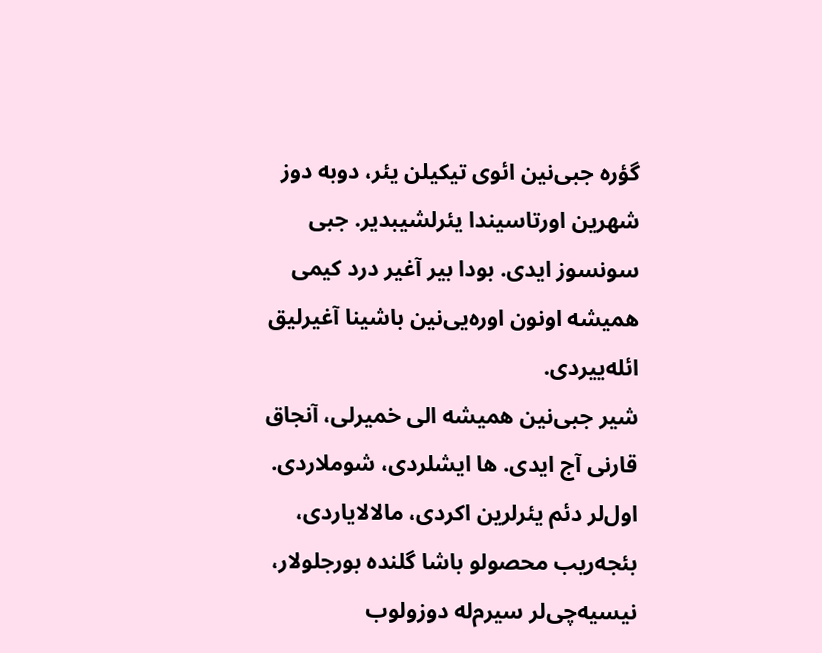گؤره جبی‌‌نین ائوی تیکیلن یئر، دوبه دوز شهرین اورتاسیندا یئرلشیبدیر. جبی سونسوز ایدی. بودا بیر آغیر درد کیمی همیشه اونون اوره‌یی‌نین باشینا آغیرلیق ائله‌ییردی.
شیر جبی‌‌نین همیشه الی خمیرلی، آنجاق قارنی آج ایدی. ها ایشلردی، شوملاردی. اول‌لر دئم یئرلرین اکردی، مالالایاردی، بئجه‌ریب محصولو باشا گلنده بورجلولار، نیسیه‌چی‌لر سیرم‌له دوزولوب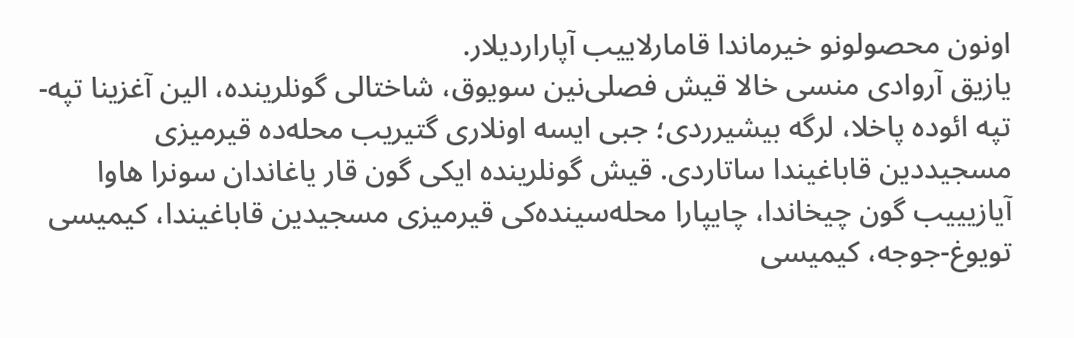اونون محصولونو خیرماندا قامارلاییب آپاراردیلار.
یازیق آروادی منسی خالا قیش فصلی‌نین سویوق، شاختالی گونلرینده، الین آغزینا تپه-تپه ائوده پاخلا، لرگه بیشیرردی؛ جبی ایسه اونلاری گتیریب محله‌ده قیرمیزی مسجیددین قاباغیندا ساتاردی. قیش گونلرینده ایکی گون قار یاغاندان سونرا هاوا آیازیییب گون چیخاندا، چایپارا محله‌سینده‌کی قیرمیزی مسجیدین قاباغیندا، کیمیسی تویوغ-جوجه، کیمیسی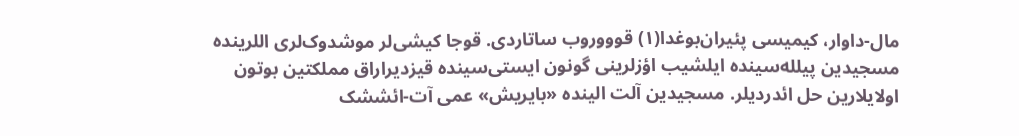مال-داوار، کیمیسی پئیران‌بوغدا(۱) قوووروب ساتاردی. قوجا کیشی‌لر موشدوک‌لری اللرینده مسجیدین پیلله‌سینده ایلشیب اؤزلرینی گونون ایستی‌سینده قیزدیراراق مملکتین بوتون اولایلارین حل ائدردیلر. مسجیدین آلت الینده «بایریش» عمی آت-ائششک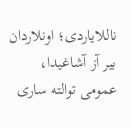ناللایاردی؛ اونلاردان بیر آز آشاغیدا، عمومی توالته ساری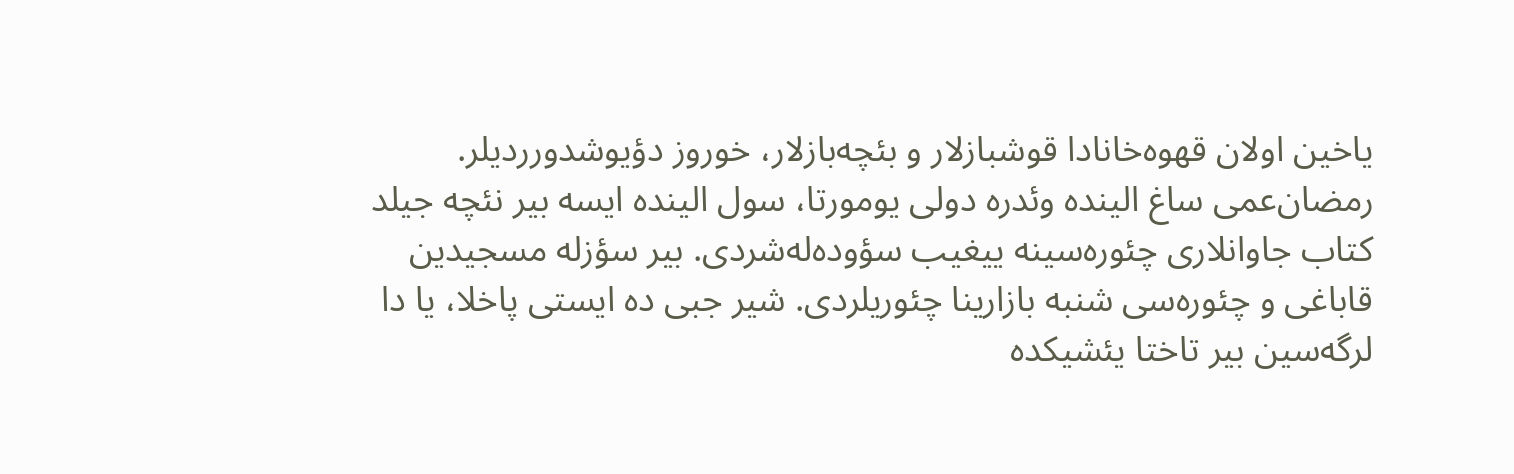یاخین اولان قهوه‌خانادا قوشبازلار و بئچه‌بازلار، خوروز دؤیوشدورردیلر.
رمضان‌عمی ساغ الینده وئدره دولی یومورتا، سول الینده ایسه بیر نئچه جیلد کتاب جاوانلاری چئوره‌سینه ییغیب سؤوده‌له‌شردی. بیر سؤزله مسجیدین قاباغی و چئوره‌سی شنبه بازارینا چئوریلردی. شیر جبی ده ایستی پاخلا، یا دا لرگه‌سین بیر تاختا یئشیکده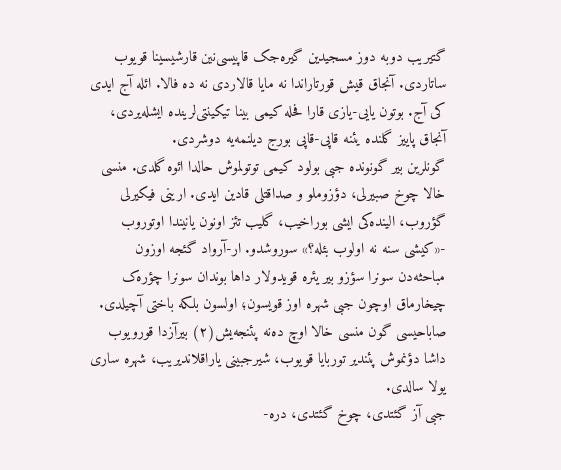گتیریب دوبه دوز مسجیدین گیره‌جک قاپیسی‌نین قارشیسینا قویوب ساتاردی. آنجاق قیش قورتاراندا نه مایا قالاردی نه ده فالا. ائله آج ایدی کی آج. بوتون یایی-یازی قارا فحله کیمی بینا تیکینتی‌لرینده ایشله‌یردی، آنجاق پاییز گلنده یئنه قاپی-قاپی بورج دیلنمه‌یه دوشردی.
گونلرین بیر گونونده جبی بولود کیمی توتولموش حالدا ائوه گلدی. منسی خالا چوخ صبیرلی، دؤزوملو و صداقتلی قادین ایدی. ارینی فیکیرلی گؤروب، الینده‌کی ایشی بوراخیب، گلیب تئز اونون یا‌نیندا اوتوروب -«کیشی سنه نه اولوب بئله؟» سوروشدو. ار-آرواد گئجه اوزون مباحثه‌دن سونرا سؤزو بیر یئره قویدولار داها بوندان سونرا چؤره‌ک چیخارماق اوچون جبی شهره اوز قویسون؛ اولسون بلکه باختی آچیلدی. صاباحیسی گون منسی خالا اوچ ده‌نه پئنجه‌یش(۲) بیرآزدا قورویوب داشا دؤنموش پئندیر توربایا قویوب، شیرجبینی یاراقلاندیریب، شهره ساری یولا سالدی.
جبی آز گئتدی، چوخ گئتدی، دره-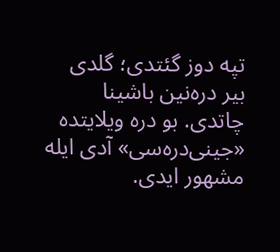تپه دوز گئتدی؛ گلدی بیر دره‌‌نین باشینا چاتدی. بو دره ویلایتده «جینی‌دره‌سی» آدی ایله مشهور ایدی.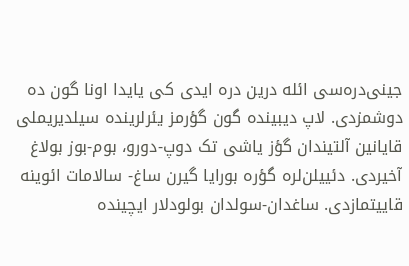جینی‌دره‌سی ائله درین دره ایدی کی یایدا اونا گون ده دوشمزدی. لاپ دیبینده گون گؤرمز یئرلرینده سیلدیریملی قایا‌نین آلتیندان گؤز یاشی تک دوپ-دورو، بوم-بوز بولاغ آخیردی. دئییلن‌لره گؤره بورایا گیر‌ن ساغ- سالامات ائوینه قاییتمازدی. ساغدان-سولدان بولودلار ایچینده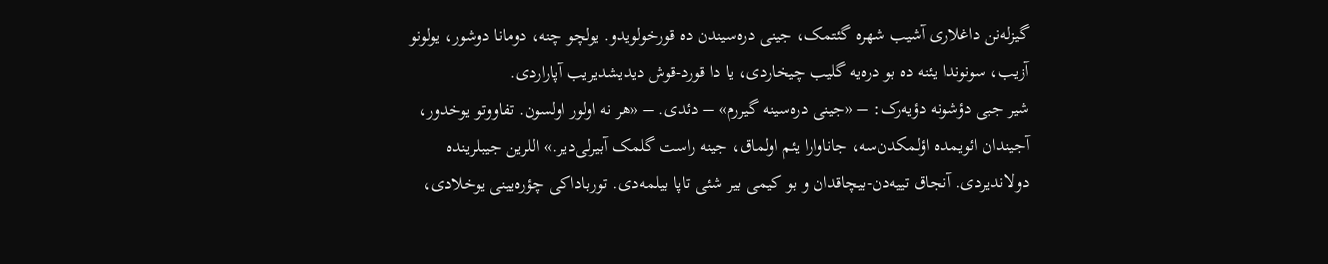گیزله‌نن داغلاری آشیب شهره گئتمک، جینی دره‌سیندن ده قورخولویدو. یولچو چنه، دومانا دوشور، یولونو آزیب، سونوندا یئنه ده بو دره‌یه گلیب چیخاردی، یا دا قورد-قوش دیدیشدیریب آپاراردی.
شیر جبی دؤشونه دؤیه‌رک: – «جینی دره‌سینه گیرر‌م» – دئدی. – «هر نه اولور اولسون. تفاووتو یوخدور، آجیندان ائویمده اؤلمکدن‌سه، جاناوارا یئم اولماق، جینه راست گلمک آبیرلی‌دیر.» اللرین جیبلرینده دولاندیردی. آنجاق تییه‌دن-بیچاقدان و بو کیمی بیر شئی تاپا بیلمه‌دی. تورباداکی چؤره‌یینی یوخلادی،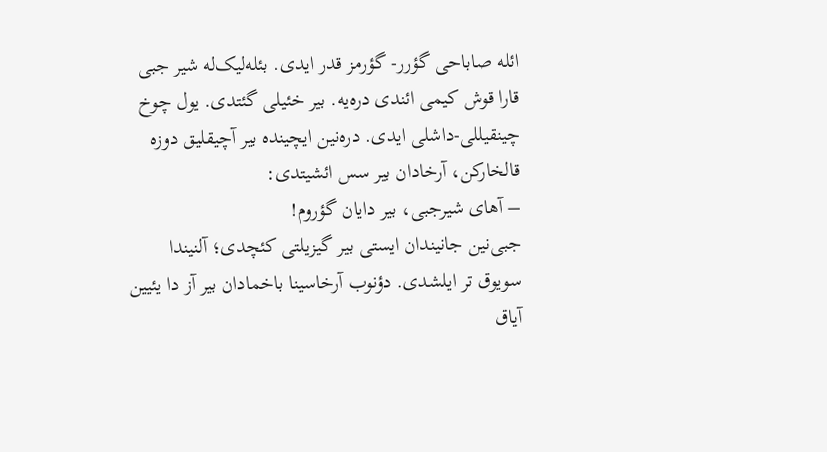ائله صاباحی گؤرر- گؤرمز قدر ایدی. بئله‌لیک‌له شیر جبی قارا قوش کیمی ائندی دره‌یه. بیر خئیلی گئتدی. یول چوخ چینقیللی-داشلی ایدی. دره‌‌نین ایچینده بیر آچیقلیق دوزه قالخارکن، آرخادان بیر سس ائشیتدی:
– آهای شیرجبی، بیر دایان گؤروم!
جبی‌‌نین جا‌نیندان ایستی بیر گیزیلتی کئچدی؛ آلنیندا سویوق تر ا‌یلشدی. دؤنوب آرخاسینا باخمادان بیر آز دا یئیین آیاق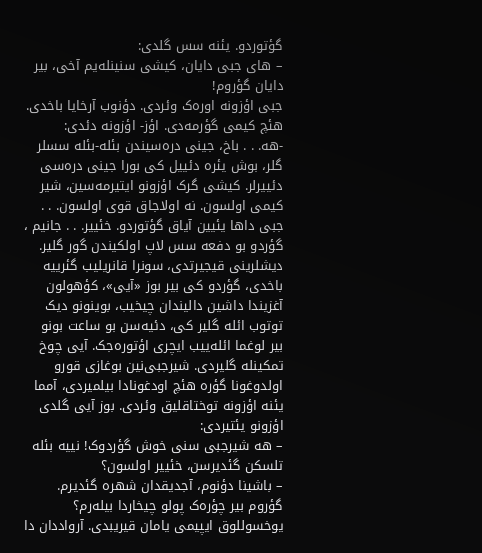گؤتوردو. یئنه سس گلدی:
– های جبی دایان، کیشی سنینله‌یم آخی، بیر دایان گؤروم!
جبی اؤزونه اوره‌ک وئردی. دؤنوب آرخایا باخدی. هئچ کیمی گؤرمه‌دی. اؤز- اؤزونه دئدی:
-هه. . . باخ، جینی دره‌سیندن بئله-بئله سسلر گلر، بوش یئره دئییل کی بورا جینی دره‌سی دئییرلر. کیشی گرک اؤزونو ایتیرمه‌سین، شیر کیمی اولسون. نه اولاجاق قوی اولسون. . .
جبی داها یئیین آیاق گؤتوردو‌. خئییر. . . جانیم ، گؤردو بو دفعه سس لاپ اولکیندن گور گلیر. دیشلرینی قیجیرتدی، سونرا قانریلیب گئرییه باخدی، گؤردو کی بیر بوز «آیی»، کؤهولون آغزیندا داشین دالیندان چیخیب، بوینونو دیک توتوب ائله گلیر کی، دئیه‌سن بو ساعت بونو بیر لوغما ائله‌ییب ایچری اؤتوره‌‌جک. آیی چوخ تمکینله گلیردی. شیرجبی‌نین بوغازی قورو اولدوغونا گؤره هئچ اودغونادا بیلمیردی، آمما یئنه اؤزونه توختاقلیق وئردی. بوز آیی گلدی اؤزونو یئتیردی:
– هه شیرجبی سنی خوش گؤردوک! نییه بئله تلسکن گئدیرسن، خئییر اولسون؟
– باشینا دؤنوم، آجدیقدان شهره گئدیرم. گؤروم بیر چؤره‌ک پولو چیخاردا بیله‌ر‌م‌؟ یوخسوللوق ایپیمی یامان قیریبدی. آرواددان دا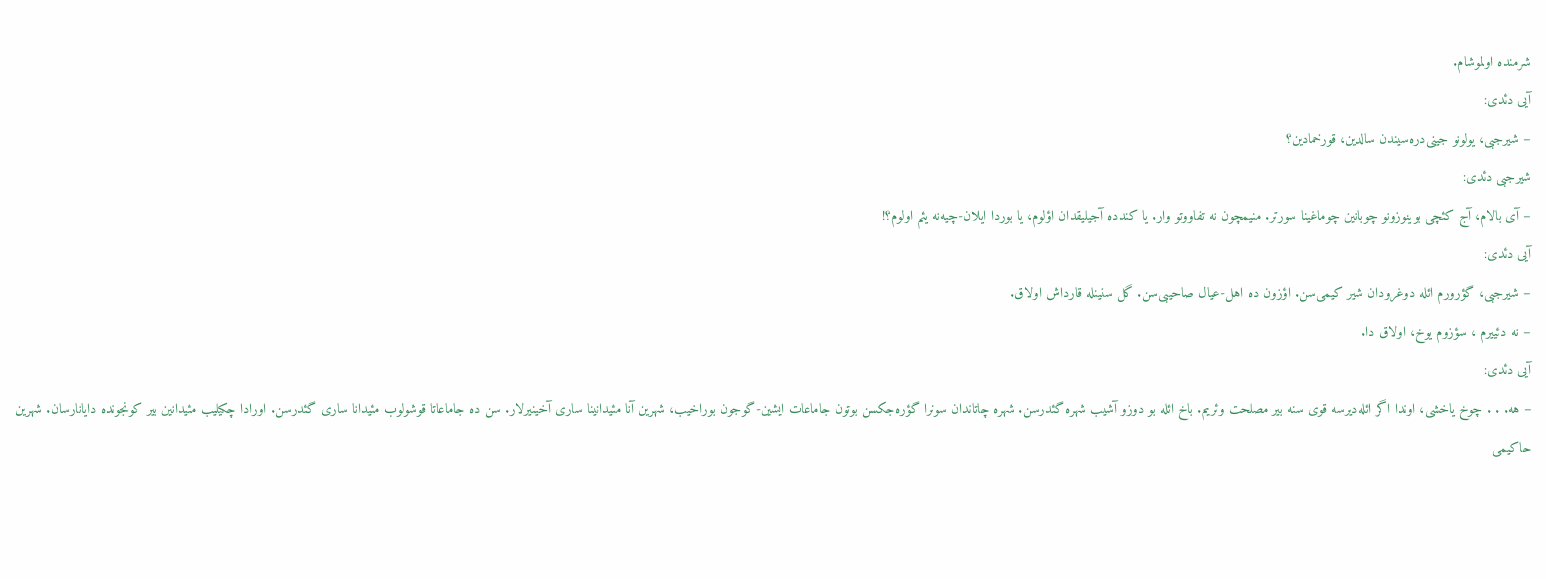شرمنده اولموشام.
آیی دئدی:
– شیرجبی، یولونو جینی‌دره‌سیندن سالدین، قورخمادین؟
شیرجبی دئدی:
– آی بالام، آج کئچی بوینوزونو چوبا‌نین چوماغینا سورتر. منیمچون نه تفاووتو وار. یا کندده آجیلیقدان اؤلوم، یا بوردا ایلان-چیه‌نه یئم اولوم؟!
آیی دئدی:
– شیرجبی، گؤرورم ائله دوغرودان شیر کیمی‌سن. اؤزون ده اهل-عیال صاحیبی‌سن. گل سنینله‌ قارداش اولاق.
– نه دئییرم ، سؤزوم یوخ، اولاق دا.
آیی دئدی:
– هه. . . چوخ یاخشی، اوندا اگر ائله‌دیر‌سه قوی سنه بیر مصلحت وئریم. باخ ائله بو دوزو آشیب شهره گئدرسن. شهره چاتاندان سونرا گؤره‌جکسن بوتون جاماعات ایشین-گوجون بوراخیب، شهرین آنا مئیدا‌نینا ساری آخینیرلار. سن ده جاماعاتا قوشولوب مئیدانا ساری گئدرسن. اورادا چکیلیب مئیدا‌نین بیر کونجونده دایانارسان. شهرین حاکیمی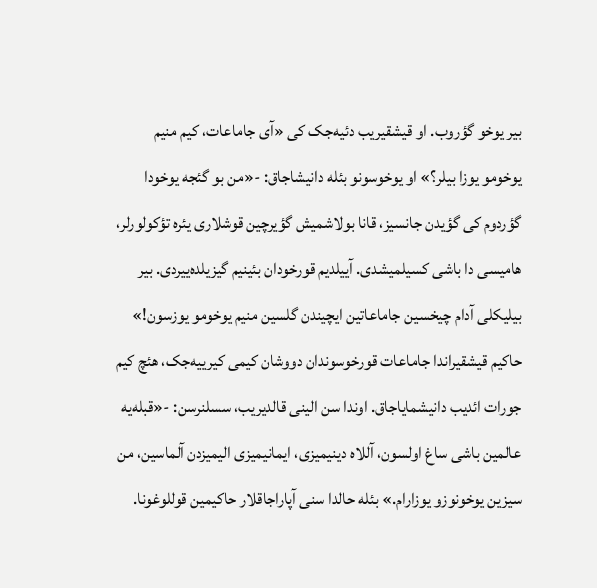بیر یوخو گؤروب‌. او قیشقیریب دئیه‌جک کی «آی جاماعات، کیم منیم یوخومو یوزا بیلر؟» او یوخوسونو بئله دانیشاجاق: -«من بو گئجه یوخودا گؤردوم کی گؤیدن جانسیز، قانا بولاشمیش گؤیرچین قوشلاری یئره تؤکولورلر، هامیسی دا باشی کسیلمیشدی. آییلدیم قورخودان بئینیم گیزیلده‌ییردی. بیر بیلیکلی آدام چیخسین جاماعاتین ایچیندن گلسین منیم یوخومو یوزسون!» حاکیم قیشقیراندا جاماعات قورخوسوندان دووشان کیمی کیرییه‌جک، هئچ کیم جورات ائدیب دانیشمایاجاق. اوندا سن الینی قالدیریب، سسلنرسن: -«قبله‌یه عالمین باشی ساغ اولسون، آللاه دینیمیزی، ایمانیمیزی الیمیزدن آلماسین، من سیزین یوخونوزو یوزارام.» بئله حالدا سنی آپاراجاقلار حاکیمین قوللوغونا.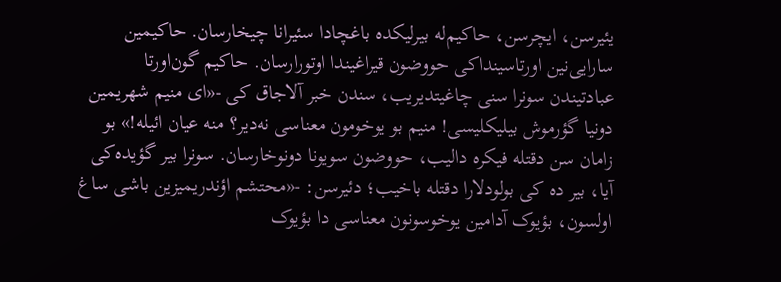یئیرسن، ایچرسن، حاکیم‌له بیرلیکده باغچادا سئیرانا چیخارسان. حاکیمین سارایی‌نین اورتاسینداکی حووضون قیراغیندا اوتورارسان. حاکیم گون‌اورتا عبادتیندن سونرا سنی چاغیتدیریب، سند‌ن خبر آلاجاق کی -«ای منیم شهریمین دونیا گؤرموش بیلیکلیسی! منیم بو یوخومون معناسی نه‌دیر؟ منه عیان ائیله!» بو زامان سن دقتله فیکره دالیب، حووضون سویونا دونوخارسان. سونرا بیر گؤیده‌کی آیا، بیر ده کی بولودلارا دقتله باخیب؛ دئیرسن: -«محتشم اؤندریمیزین باشی ساغ اولسون، بؤیوک آدامین یوخوسونون معناسی دا بؤیوک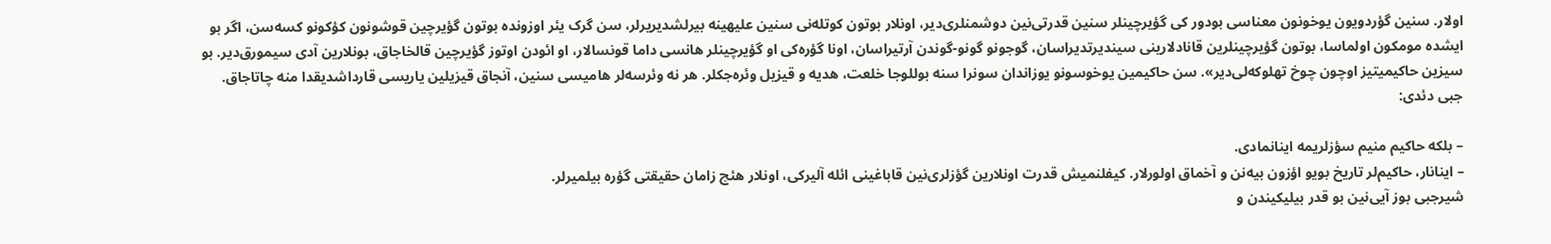اولار. سنین گؤردویون یوخونون معناسی بودور کی گؤیرچینلر سنین قدرتی‌نین دوشمنلری‌دیر، اونلار بوتون کوتله‌نی سنین علیهینه بیرلشدیریرلر، سن گرک یئر اوزونده بوتون گؤیرچین قوشونون کؤکونو کسه‌سن، اگر بو ایشده مومکون اولماسا، بوتون گؤیرچینلرین قانادلارینی سیندیرتدیراسان، گوجونو گونو-گوندن آرتیراسان، اونا گؤره‌کی او گؤیرچینلر هانسی داما قونسالار، او ائودن اوتوز گؤیرچین قالخاجاق، بونلارین آدی سیمورق‌دیر. بو سیزین حاکیمیتیز اوچون چوخ تهلوکه‌لی‌دیر». سن حاکیمین یوخوسونو یوزاندان سونرا سنه بوللوجا خلعت، هدیه و قیزیل وئره‌جکلر. هر نه وئرسه‌لر هامیسی سنین، آنجاق قیزیلین یاریسی قارداشدیقدا منه چاتاجاق.
جبی دئدی:

– بلکه حاکیم منیم سؤزلریمه اینانمادی.
– اینانار، حاکیم‌لر تاریخ بویو اؤزون بیه‌نن و آخماق اولورلار. کیفلنمیش قدرت اونلارین گؤزلری‌نین قاباغینی ائله آلیرکی، اونلار هئچ زامان حقیقتی گؤره بیلمیرلر.
شیرجبی بوز آیی‌نین بو قدر بیلیکیندن و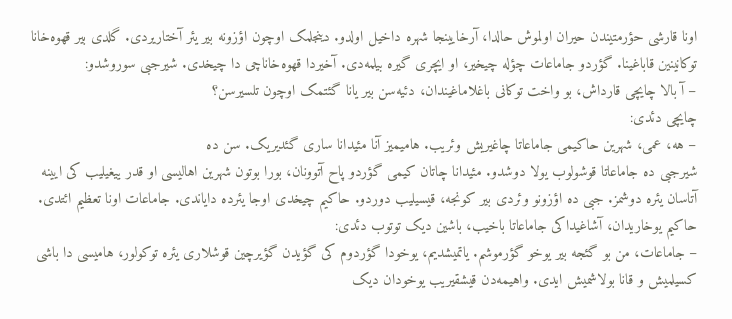اونا قارشی حؤرمتیندن حیران اولموش حالدا، آرخایینجا شهره داخیل اولدو. دینجلمک اوچون اؤزونه بیر یئر آختاریردی. گلدی بیر قهوه‌خانا توکا‌نینین قاباغینا. گؤردو جاماعات چؤله چیخیر، او ایچری گیره بیلمه‌دی. آخیردا قهوه‌خاناچی دا چیخدی. شیرجبی سوروشدو:
– آ بالا چایچی قارداش، بو واخت توکانی باغلاماغیندان، دئیه‌سن بیر یانا گئتمک اوچون تلسیرسن؟
چایچی دئدی:
– هه، عمی، شهرین حاکیمی جاماعاتا چاغیریش وئریب. هامیمیز آنا مئیدانا ساری گئدیریک. سن ده
شیرجبی ده جاماعاتا قوشولوب یولا دوشدو. مئیدانا چاتان کیمی گؤردو پاح آتوونان، بورا بوتون شهرین اهالیسی او قدر ییغیلیب کی ایینه آتاسان یئره دوشمز. جبی ده اؤزونو وئردی بیر کونجه، قیسیلیب دوردو. حاکیم چیخدی اوجا یئرده دایاندی. جاماعات اونا تعظیم ائتدی. حاکیم یوخاریدان، آشاغیداکی جاماعاتا باخیب، باشین دیک توتوب دئدی:
– جاماعات، من بو گئجه بیر یوخو گؤرموشم. یاتمیشدیم، یوخودا گؤردوم کی گؤیدن گؤیرچین قوشلاری یئره توکولور، هامیسی دا باشی کسیلمیش و قانا بولاشمیش ایدی. واهیمه‌دن قیشقیریب یوخودان دیک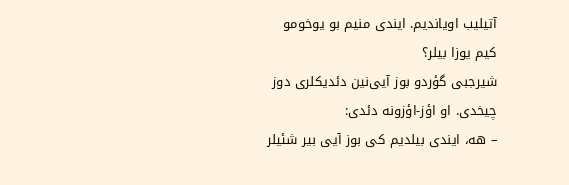آتیلیب اویاندیم. ایندی منیم بو یوخومو کیم یوزا بیلر؟
شیرجبی گؤردو بوز آیی‌‌نین دئدیکلری دوز چیخدی. او اؤز-اؤزونه دئدی:
– هه، ایندی بیلدیم کی بوز آیی بیر شئیلر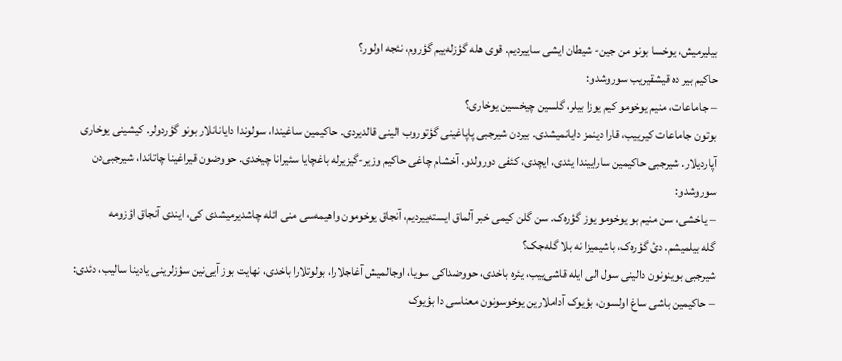بیلیرمیش، یوخسا بونو من جین- شیطان ایشی ساییردیم. قوی هله گؤزله‌ییم گؤروم، نئجه اولور؟
حاکیم بیر ده قیشقیریب سوروشدو:
– جاماعات، منیم یوخومو کیم یوزا بیلر، گلسین چیخسین یوخاری؟
بوتون جاماعات کیرییب، قارا دینمز دایانمیشدی. بیردن شیرجبی پاپاغینی گؤتوروب الینی قالدیردی. حاکیمین ساغیندا، سولوندا دایانانلار بونو گؤردولر. کیشینی یوخاری آپاردیلار. شیرجبی حاکیمین ساراییندا یئدی، ایچدی، کئفی دورولدو. آخشام چاغی حاکیم وزیر-گیزیرله باغچایا سئیرانا چیخدی. حووضون قیراغینا چاتاندا، شیرجبی‌دن سوروشدو:
– یاخشی، سن منیم بو یوخومو یوز گؤره‌ک. سن گلن کیمی خبر آلماق ایسته‌ییردیم، آنجاق یوخومون واهیمه‌سی منی ائله چاشدیرمیشدی کی، ایندی آنجاق اؤزومه گله ‌بیلمیشم. دئ گؤره‌ک، باشیمیزا نه بلا گله‌جک؟
شیرجبی بوینونون دالینی سول الی ایله قاشی‌ییب، یئره باخدی، حووضداکی سویا، اوجالمیش آغاجلارا، بولوتلارا باخدی، نهایت بوز آیی‌‌نین سؤزلرینی یادینا سالیب، دئدی:
– حاکیمین باشی ساغ اولسون، بؤیوک آداملارین یوخوسونون معناسی دا بؤیوک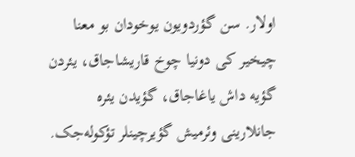اولار. سن گؤردویون یوخودان بو معنا چیخیر کی دونیا چوخ قاریشاجاق، یئردن گؤیه داش یاغاجاق، گؤیدن یئره جانلارینی وئرمیش گؤیرچینلر تؤکوله‌جک.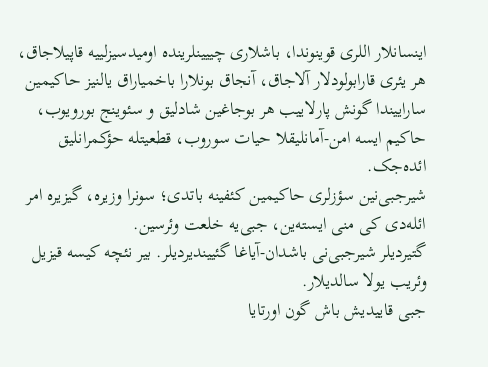اینسانلار اللری قوینوندا، باشلاری چییینلرینده اومیدسیزلییه قاپیلاجاق، هر یئری قارابولودلار آلاجاق، آنجاق بونلارا باخمیاراق یالنیز حاکیمین ساراییندا گونش پارلاییب هر بوجاغین شادلیق و سئوینج بورویوب، حاکیم ایسه امن-آمانلیقلا حیات سوروب، قطعیتله حؤکمرانلیق ائده‌جک.
شیرجبی‌‌نین سؤزلری حاکیمین کئفینه باتدی؛ سونرا وزیره، گیزیره امر ائله‌دی کی منی ایسته‌ین، جبی‌یه خلعت وئرسین.
گتیردیلر شیرجبی‌نی باشدان-آیاغا گئییندیردیلر. بیر نئچه کیسه قیزیل وئریب یولا سالدیلار.
جبی قاییدیش باش گون اورتایا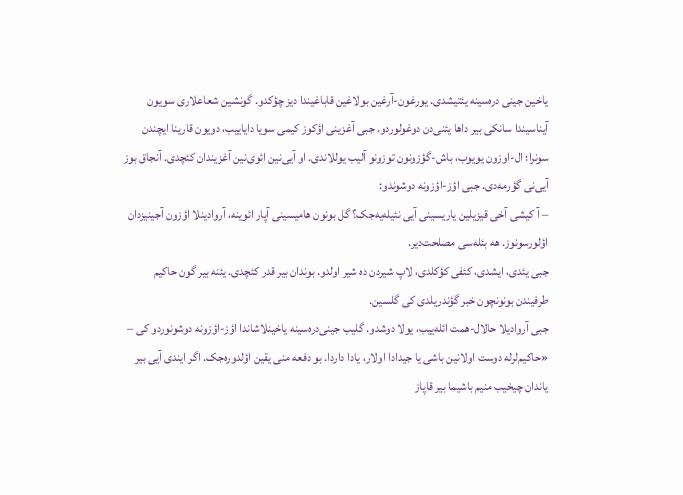یاخین جینی دره‌سینه‌ یئتیشدی. یورغون-آرغین بولاغین قاباغیندا دیز چؤکدو. گونشین شعاعلاری سویون آیناسیندا سانکی بیر داها یئنی‌دن دوغولوردو. جبی آغزینی اؤکوز کیمی سویا دایاییب، دویون قارینا ایچندن سونرا؛ ال-اوزون یویوب، باش-گؤزونون توزونو آلیب یوللاندی. او آیی‌‌نین ائوی‌نین آغزیندان کئچدی. آنجاق بوز آیی‌نی گؤرمه‌دی. جبی اؤز-اؤزونه دوشوندو:
– آ کیشی آخی قیزیلین یاریسینی آیی نئیله‌یه‌جک؟ گل بونون هامیسینی آپار ائوینه، آروادینلا اؤزون آجینیزدان اؤلورسونوز. هه بئله‌سی مصلحت‌دیر.
جبی یئدی، ایشدی، کئفی کؤکلدی، لاپ شیردن ده شیر اولدو. بوندان بیر قدر کئچدی. یئنه بیر گون حاکیم طرفیندن بونونچون خبر گؤندریلدی کی گلسین.
جبی آروادیلا حالال-همت ائله‌ییب، یولا دوشدو. گلیب جینی‌دره‌سینه یاخینلاشاندا اؤز-اؤزونه دوشونوردو کی – «حاکیم‌لرله دوست اولا‌نین باشی یا جیدادا اولار، یادا داردا. بو دفعه منی یقین اؤلدوره‌جک. اگر ایندی آیی بیر یاندان چیخیب منیم باشیما بیر قاپاز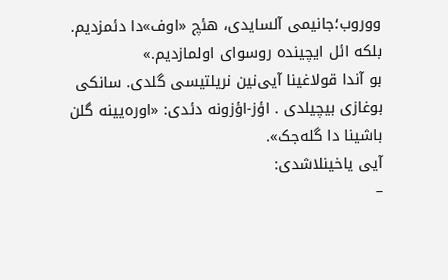ووروب؛جانیمی آلسایدی، هئچ «اوف»دا دئمزدیم. بلکه ائل ایچینده روسوای اولمازدیم.»
بو آندا قولاغینا آیی‌‌نین نریلتیسی گلدی. سانکی بوغازی بیچیلدی . اؤز-اؤزونه دئدی: «اوره‌یینه گلن باشینا دا گله‌جک».
آیی یاخینلاشدی:
–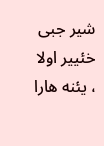شیر جبی خئییر اولا ، یئنه هارا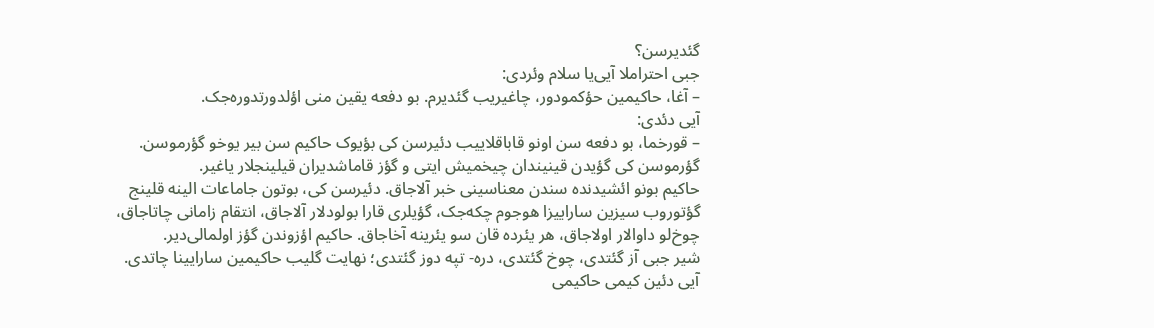گئدیرسن؟
جبی احتراملا آیی‌یا سلام وئردی:
– آغا، حاکیمین حؤکمودور، چاغیریب گئدیرم. بو دفعه یقین منی اؤلدورتدوره‌‌جک.
آیی دئدی:
– قورخما، بو دفعه سن اونو قاباقلاییب دئیرسن کی بؤیوک حاکیم سن بیر یوخو گؤرموسن. گؤرموسن کی گؤیدن قینیندان چیخمیش ایتی و گؤز قاماشدیران قیلینجلار یاغیر.
حاکیم بونو ائشیدنده سندن معناسینی خبر آلاجاق. دئیرسن کی، بوتون جاماعات الینه قلینج گؤتوروب سیزین ساراییزا هوجوم چکه‌جک، گؤیلری قارا بولودلار آلاجاق، انتقام زامانی چاتاجاق، چوخ‌لو داوالار اولاجاق، هر یئرده قان سو یئرینه آخاجاق. حاکیم اؤزوندن گؤز اولمالی‌دیر.
شیر جبی آز گئتدی، چوخ گئتدی، دره- تپه دوز گئتدی؛ نهایت گلیب حاکیمین سارایینا چاتدی. آیی دئین کیمی حاکیمی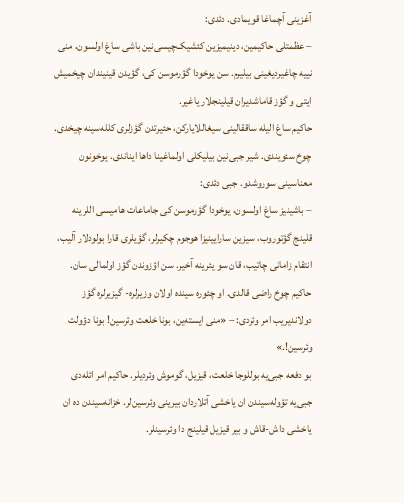آغزینی آچماغا قویمادی. دئدی:
– عظمتلی حاکیمین، دینیمیزین کئشیک‌چیسی‌نین باشی ساغ اولسون، منی نییه چاغیردیغینی بیلیرم. سن یوخودا گؤرموسن کی، گؤیدن قینیندان چیخمیش ایتی و گؤز قاماشدیران قیلینجلار یاغیر.
حاکیم ساغ الیله ساققالینی سیغاللایارکن، حئیرتدن گؤزلری کلله‌سینه چیخدی. چوخ سئویندی. شیر جبی‌‌نین بیلیکلی اولماغینا داها ایناندی. یوخونون معناسینی سوروشدو. جبی دئدی:
– باشینیز ساغ اولسون، یوخودا گؤرموسن کی جاماعات هامیسی اللرینه قلینج گؤتوروب، سیزین سارایینیزا هوجوم چکیرلر، گؤیلری قارا بولودلار آلیب، انتقام زامانی چاتیب، قان سو یئرینه آخیر. سن اؤزوندن گؤز اولمالی سان.
حاکیم چوخ راضی قالدی. او چئوره سینده اولان وزیرلره- گیزیرلره گؤز دولاندیریب امر وئردی: – «منی ایسته‌ین، بونا خلعت وئرسین! بونا دؤولت وئرسین!.»
بو دفعه جبی‌یه بوللوجا خلعت، قیزیل، گوموش وئردیلر. حاکیم امر ائله‌دی جبی‌یه تؤوله‌سیندن ان یاخشی آتلاردان بیرینی وئرسین‌لر. خزانه‌سیند‌ن ده ان یاخشی داش-قاش و بیر قیزیل قیلینج دا وئرسینلر.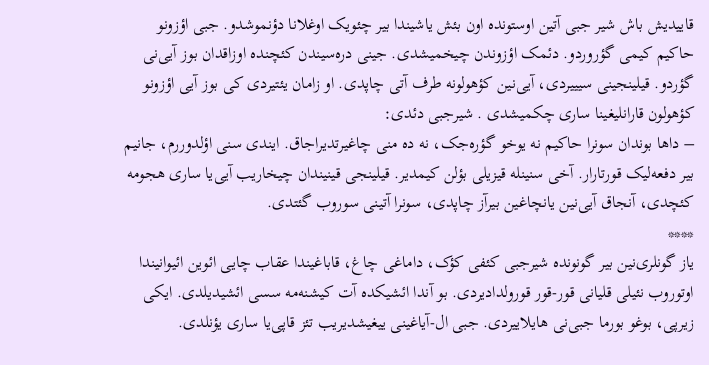قاییدیش باش شیر جبی آتین اوستونده اون بئش یاشیندا بیر چئویک اوغلانا دؤنموشدو. جبی اؤزونو حاکیم کیمی گؤروردو. دئمک اؤزوندن چیخمیشدی. جینی دره‌سیندن کئچنده اوزاقدان بوز آیی‌نی گؤردو. قیلینجینی سیییردی، آیی‌‌نین کؤهولونه طرف آتی چاپدی. او زامان یئتیردی کی بوز آیی اؤزونو کؤهولون قارانلیغینا ساری چکمیشدی . شیرجبی دئدی:
– داها بوندان سونرا حاکیم نه یوخو گؤره‌جک، نه ده منی چاغیرتدیراجاق. ایندی سنی اؤلدوررم، جانیم بیر دفعه‌لیک قورتارار. آخی سنینله قیزیلی بؤلن کیمدیر. قیلینجی قینیندان چیخاریب آیی‌یا ساری هجومه کئچدی، آنجاق آیی‌‌نین یانچاغین بیرآز چاپدی، سونرا آتینی سوروب گئتدی.
****
یاز گونلری‌نین بیر گونونده شیرجبی کئفی کؤک، داماغی چاغ، قاباغیندا عقاب چایی ائوین ائیوا‌نیندا اوتوروب نئیلی قلیانی قور-قور قورولدادیردی. بو آندا ائشیکده آت کیشنه‌مه‌ سسی ائشیدیلدی. ایکی زیرپی، بوغو بورما جبی‌نی هایلاییردی. جبی ال-آیاغینی ییغیشدیریب تئز قاپی‌یا ساری یؤنلدی.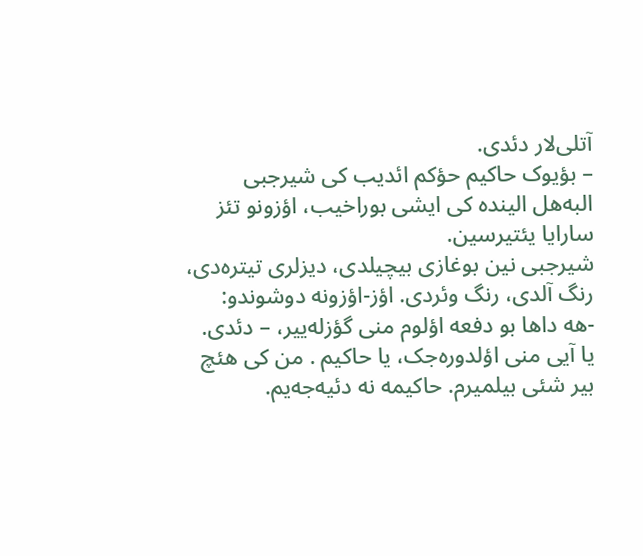آتلی‌لار دئدی.
– بؤیوک حاکیم‌ حؤکم ائدیب کی شیرجبی البه‌هل الینده کی ایشی بوراخیب، اؤزونو تئز سارایا یئتیرسین.
شیرجبی ‌نین بوغازی بیچیلدی، دیزلری تیتره‌دی، رنگ آلدی، رنگ وئردی. اؤز-اؤزونه دوشوندو:
-هه داها بو دفعه اؤلوم منی گؤزله‌ییر، – دئدی. یا آیی منی اؤلدوره‌جک، یا حاکیم . من کی هئچ بیر شئی بیلمیرم. حاکیمه نه دئیه‌جه‌یم.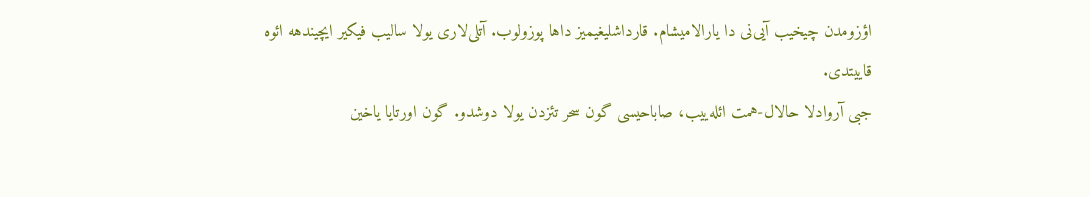اؤزومدن چیخیب آیی‌نی دا یارالا‌میشام. قارداشلیغیمیز داها پوزولوب. آتلی‌لاری یولا سالیب فیکیر ایچیندهه ائوه قاییتدی.
جبی آروادلا حالال-همت ائله‌ییب، صاباحیسی گون سحر تئزدن یولا دوشدو. گون اورتایا یاخین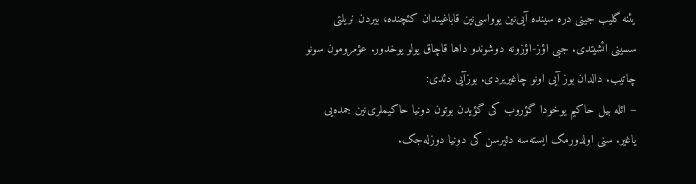یئنه گلیب جینی دره سینده آیی‌‌نین یوواسی‌نین قاباغیندان کئچنده، بیردن نریلتی سسینی ائشیتدی. جبی اؤز-اؤزونه دوشوندو داها قاچاق یولو یوخدور. عؤمرومون سونو چاتیب. دالدان بوز آیی اونو چاغیریردی. بوزآیی دئدی:
– ائله بیل حاکیم یوخودا گؤروب کی گؤیدن بوتون دونیا حاکیملری‌نین جمده‌یی یاغیر. سنی اولدورمک ایسته‌سه دئیرسن کی دونیا دوزله‌جک.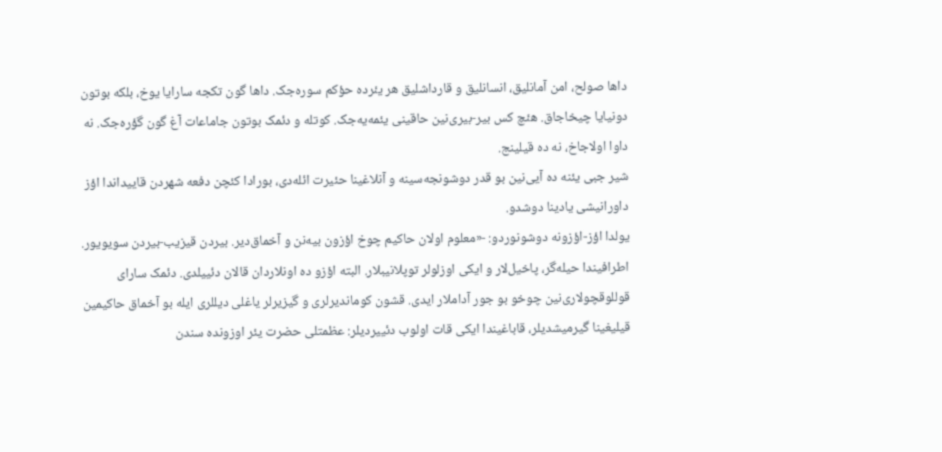داها صولح، امن آمانلیق، انسانلیق و قارداشلیق هر یئرده حؤکم سوره‌جک. داها گون تکجه سارایا یوخ، بلکه بوتون دونیایا چیخاجاق. هئچ کس بیر-بیری‌نین حاقینی یئمه‌یه‌جک. کوتله و دئمک بوتون جاماعات آغ گون گؤره‌جک. نه داوا اولاجاخ، نه ده قیلینج.
شیر جبی یئنه ده آیی‌‌نین بو قدر دوشونجه‌سینه و آنلاغینا حئیرت ائله‌دی، بورادا کئچن دفعه شهردن قاییداندا اؤز داورانیشی یادینا دوشدو.
یولدا اؤز-اؤزونه دوشونوردو: -«معلوم اولان حاکیم چوخ اؤزون بیه‌نن و آخماق‌دیر. بیردن قیزیب-بیردن سویویور. اطرافیندا حیله‌گر، پاخیل‌لار و ایکی اوزلولر توپلانیبلار. البته اؤزو ده اونلاردان قالان دئییلدی. دئمک سارای قوللوقچولاری‌نین چوخو بو جور آداملار ایدی. قشون کوماندیرلری و گیزیرلر یاغلی دیللری ایله بو آخماق حاکیمین قیلیغینا گیرمیشدیلر، قاباغیندا ایکی قات اولوب دئییردیلر: عظمتلی حضرت یئر اوزونده سندن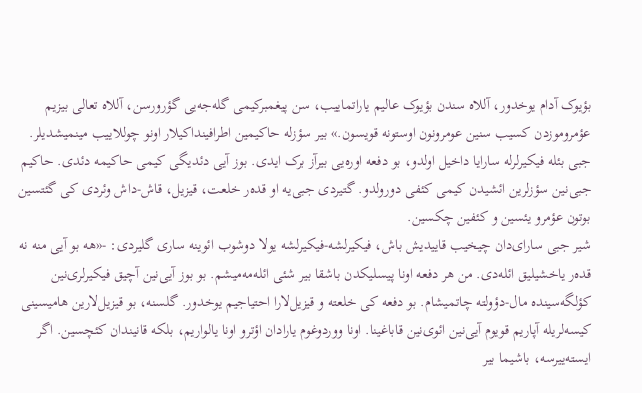بؤیوک آدام یوخدور، آللاه سندن بؤیوک عالیم یاراتماییب، سن پیغمبرکیمی گله‌جه‌یی گؤرورسن، آللاه تعالی بیزیم عؤمروموزدن کسیب سنین عومرونون اوستونه قویسون.» بیر سؤزله حاکیمین اطرافینداکیلار اونو چوللاییب مینمیشدیلر.
جبی بئله فیکیرلرله سارایا داخیل اولدو، بو دفعه اوره‌یی بیرآز برک ایدی. بوز آیی دئدیگی کیمی حاکیمه دئدی. حاکیم جبی‌‌نین سؤزلرین ائشیدن کیمی کئفی دورولدو. گتیردی جبی‌یه او قده‌ر خلعت، قیزیل، قاش-داش وئردی کی گئتسین بوتون عؤمرو یئسین و کئفین چکسین.
شیر جبی سارای‌دان چیخیب قاییدیش باش، فیکیرلشه-فیکیرلشه یولا دوشوب ائوینه ساری گلیردی: -«هه بو آیی منه نه قده‌ر یاخشیلیق ائله‌دی. من هر دفعه اونا پیسلیکدن باشقا بیر شئی ائله‌مه‌میشم. بو بوز آیی‌نین آچیق فیکیرلری‌نین کؤلگه‌سینده مال-دؤولته چاتمیشام. بو دفعه کی خلعته و قیزیل‌لارا احتیاجیم یوخدور. گلسنه، بو قیزیل‌لارین هامیسینی کیسه‌لریله آپاریم قویوم آیی‌‌نین ائوی‌نین قاباغینا. اونا ووردوغوم یارادان اؤترو اونا یالواریم، بلکه قا‌نیندان کئچسین. اگر ایسته‌ییرسه، باشیما بیر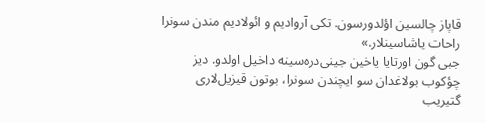قاپاز چالسین اؤلدورسون. تکی آروادیم و ائولادیم مندن سونرا راحات یاشاسینلار.»
جبی گون اورتایا یاخین جینی‌دره‌سینه داخیل اولدو. دیز چؤکوب بولاغدان سو ایچندن سونرا، بوتون قیزیل‌لاری گتیریب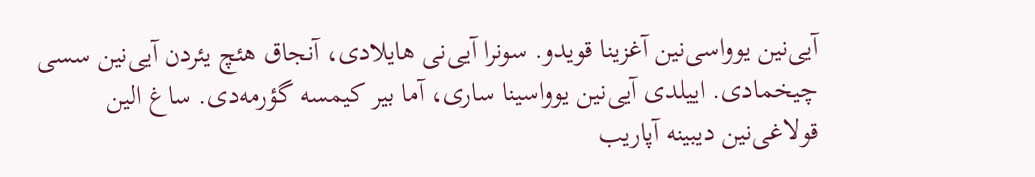آیی‌‌نین یوواسی‌نین آغزینا قویدو. سونرا آیی‌نی هایلادی، آنجاق هئچ یئردن آیی‌نین سسی چیخمادی. ا‌ییلدی آیی‌نین یوواسینا ساری، آما بیر کیمسه گؤرمه‌دی. ساغ الین قولاغی‌نین دیبینه آپاریب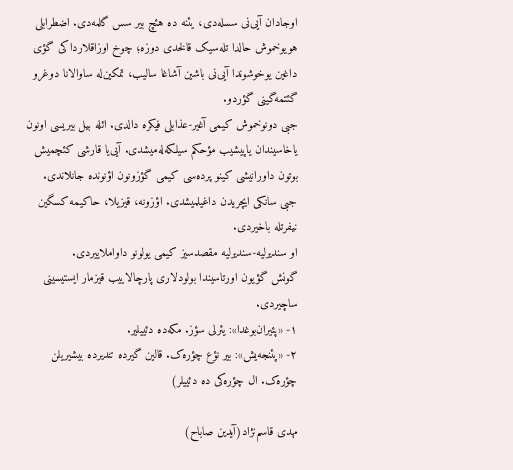اوجادان آیی‌نی سسله‌دی، یئنه ده هئچ بیر سس گلمه‌دی. اضطرابلی هویوخموش حالدا تله‌سیک قالخدی دوزه؛ چوخ اوزاقلارداکی گؤی داغین یوخوشوندا آیی‌نی باشین آشاغا سالیب، تمکین‌له ساوالانا دوغرو گئتمه‌گینی گؤردو.
جبی دونوخموش کیمی آغیر-عذابلی فیکره دالدی. ائله بیل بیریسی اونون یاخاسیندان یاپیشیب مؤحکم سیلکه‌له‌میشدی. آیی‌یا قارشی کئچمیش بوتون داورانیشی کینو پرده‌سی کیمی گؤزونون اؤنونده جانلاندی. جبی سانکی ایچریدن داغیلمیشدی. اؤزونه، قیزیلا، حاکیمه کسگین نیفرتله باخیردی.
او سندیرلیه-سندیرلیه مقصدسیز کیمی یولونو داواملاییردی.
گونش گؤیون اورتاسیندا بولودلاری پارچالاییب قیزمار ایستیسینی ساچیردی.
۱- «پئیران‌بوغدا»: یئرلی سؤز. مکه‌ده دئییلیر.
۲- «پئنجه‌یش»: بیر نؤع چؤره‌ک. قالین گیرده تندیرده بیشیریلن چؤره‌ک. ال چؤره‌کی ده دئییلر)

مهدی قاسم‌نژاد(آیدین صاباح)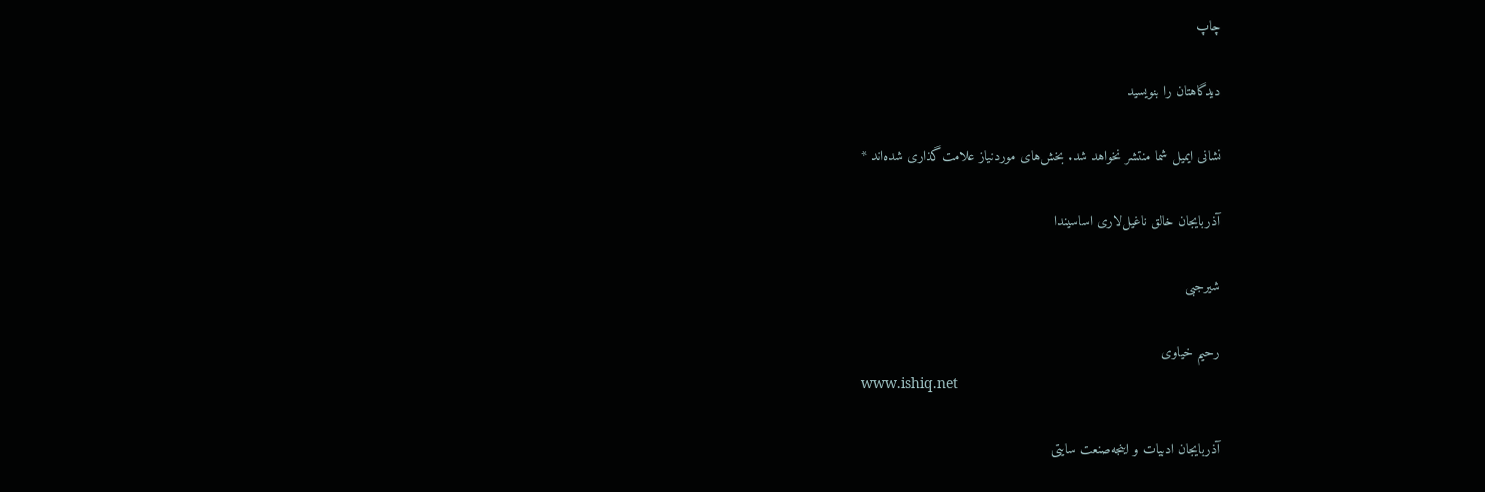چاپ

دیدگاهتان را بنویسید

نشانی ایمیل شما منتشر نخواهد شد. بخش‌های موردنیاز علامت‌گذاری شده‌اند *

آذربایجان خالق ناغیل‌لاری اساسیندا

شیرجبی

رحیم خیاوی
www.ishiq.net

آذربایجان ادبیات و اینجه‌صنعت سایتی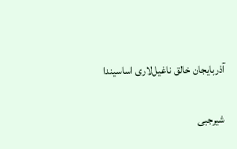آذربایجان خالق ناغیل‌لاری اساسیندا

شیرجبی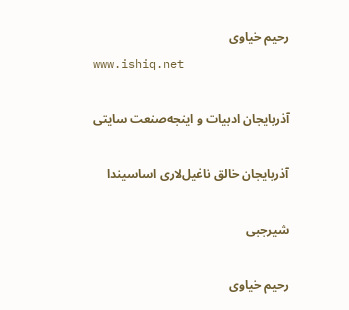رحیم خیاوی
www.ishiq.net

آذربایجان ادبیات و اینجه‌صنعت سایتی

آذربایجان خالق ناغیل‌لاری اساسیندا

شیرجبی

رحیم خیاوی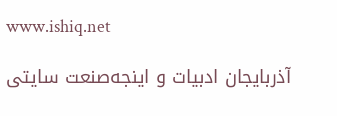www.ishiq.net

آذربایجان ادبیات و اینجه‌صنعت سایتی